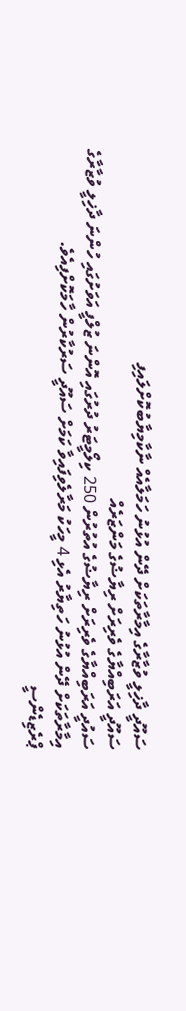ސައޫދީ ދާޚިލީ ވުޒާރާގެ އިމާރާތަކަށް ދޭން އުޅުނު ހަމަލާއެއް ނާކާމިޔާބުކޮށްލައިފި
ސައޫދީ އަރަބިއްޔާގެ ވެރިރަށް ރިޔާޟުގެ މަންޒަރެއް
ސައުދީ އަރަބިއްޔާގެ ވެރިރަށް ރިޔާޟުގެ އުތުރުން 250 ކިލޯމީޓަރު ދުރުގައި އޮންނަ ޒުލްފީ އަވަށުގައި ހުންނަ ދާޚިލީ ވުޒާރާގެ އިމާރާތަކަށް ދޭން އުޅުނު ހަތިޔާރު އެޅި 4 މީހަކު މަރާލެވިފައިވާ ކަމަށް ސައޫދީ ސަރުކާރުން ހާމަކޮށްފިއެވެ.
ޕްރެޒިޑެންސީ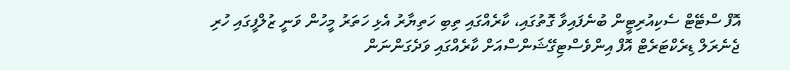އޮފް ސްޓޭޓް ސެކިއުރިޓީން ބުނެފައިވާ ގޮތުގައި، ކާރެއްގައި ތިބި ހަތިޔާރު އެޅި ހަތަރު މީހުން ވަނީ ޒުލްފީގައި ހުރި ޖެނެރަލް ޑިރެކްޓަރެޓް އޮފް އިންވެސްޓިގޭޝަންސްއަށް ކާރެއްގައި ވަދެގަންނަން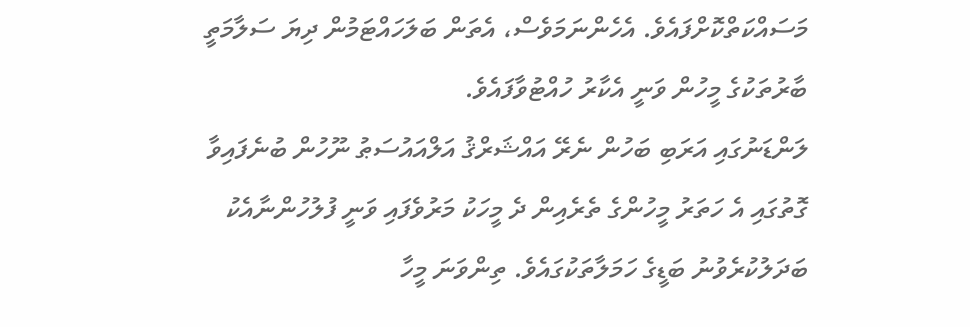މަސައްކަތްކޮށްފައެވެ. އެހެންނަމަވެސް، އެތަން ބަލަހައްޓަމުން ދިޔަ ސަލާމަތީ ބާރުތަކުގެ މީހުން ވަނީ އެކާރު ހުއްޓުވާފައެވެ.
ލަންޑަނުގައި އަރަބި ބަހުން ނެރޭ އައްޝަރްޤު އަލްއައުސަޠު ނޫހުން ބުނެފައިވާ ގޮތުގައި އެ ހަތަރު މީހުންގެ ތެރެއިން ދެ މީހަކު މަރުވެފައި ވަނީ ފުލުހުންނާއެކު ބަދަލުކުރެވުނު ބަޑީގެ ހަމަލާތަކުގައެވެ. ތިންވަނަ މީހާ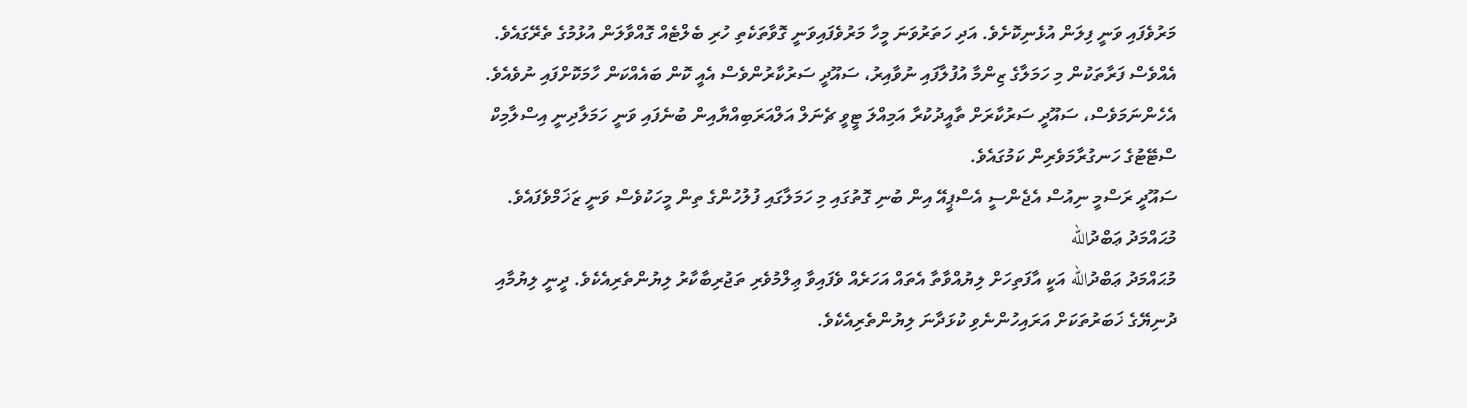މަރުވެފައި ވަނީ ފިލަން އުޅެނިކޮށެވެ. އަދި ހަތަރުވަނަ މީހާ މަރުވެފައިވަނީ ގޮވާތަކެތި ހުރި ބެލްޓެއް ގޮއްވާލަން އުޅުމުގެ ތެރޭގައެވެ.
އެއްވެސް ފަރާތަކުން މި ހަމަލާގެ ޒިންމާ އުފުލާފައި ނުވާއިރު، ސައޫދީ ސަރުކާރުންވެސް އެއީ ކޮން ބައެއްކަން ހާމަކޮށްފައި ނުވެއެވެ. އެހެންނަމަވެސް، ސައޫދީ ސަރުކާރަށް ތާއީދުކުރާ އަމިއްލަ ޓީވީ ޗެނަލް އަލްއަރަބިއްޔާއިން ބުނެފައި ވަނީ ހަމަލާދިނީ އިސްލާމިކް ސްޓޭޓުގެ ހަނގުރާމަވެރިން ކަމުގައެވެ.
ސައޫދީ ރަސްމީ ނިއުސް އެޖެންސީ އެސްޕީއޭ އިން ބުނި ގޮތުގައި މި ހަމަލާގައި ފުލުހުންގެ ތިން މީހަކުވެސް ވަނީ ޒަޚަމްވެފައެވެ.
މުޙައްމަދު ޢަބްދުالله
މުޙައްމަދު ޢަބްދުالله އަކީ އާފަތިހަށް ލިޔުއްވާތާ އެތައް އަހަރެއް ވެފައިވާ ޢިލްމުވެރި ތަޖުރިބާކާރު ލިޔުންތެރިއެކެވެ. ދީނީ ލިޔުމާއި ދުނިޔޭގެ ޚަބަރުތަކަށް އަރައިހުންނެވި ކުޅަދާނަ ލިޔުންތެރިއެކެވެ.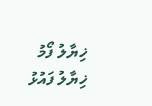ޚިޔާލު ފޯމު
ޚިޔާލު ފައުޅު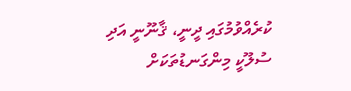ކުރެއްވުމުގައި ދީނީ، ޤާނޫނީ އަދި ސުލޫކީ މިންގަނޑުތަކަށް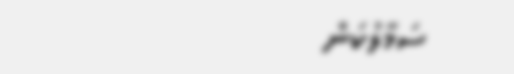ސަމާލުކަން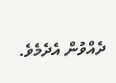ދެއްވުން އެދެމެވެ.